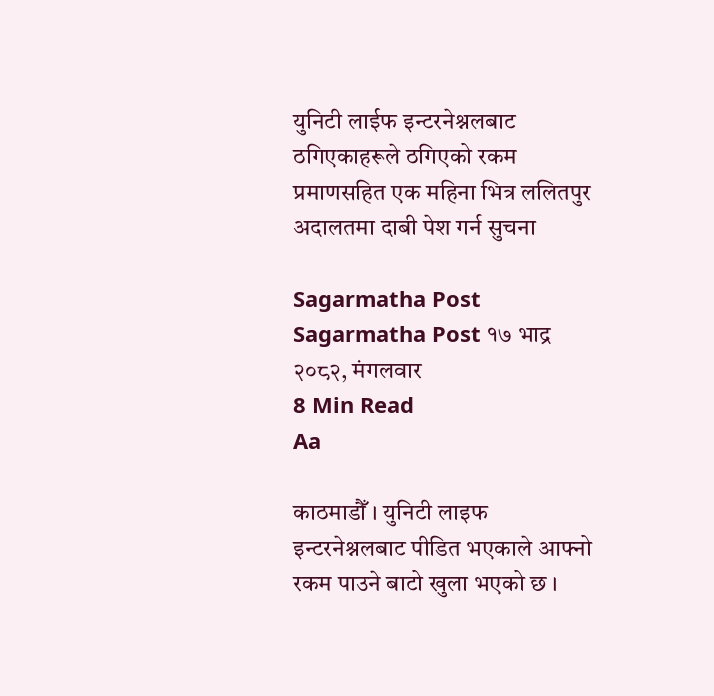युनिटी लाईफ इन्टरनेश्नलबाट ठगिएकाहरूले ठगिएको रकम प्रमाणसहित एक महिना भित्र ललितपुर अदालतमा दाबी पेश गर्न सुचना

Sagarmatha Post
Sagarmatha Post १७ भाद्र २०८२, मंगलवार
8 Min Read
Aa

काठमाडौँ । युनिटी लाइफ इन्टरनेश्नलबाट पीडित भएकाले आफ्नो रकम पाउने बाटो खुला भएको छ ।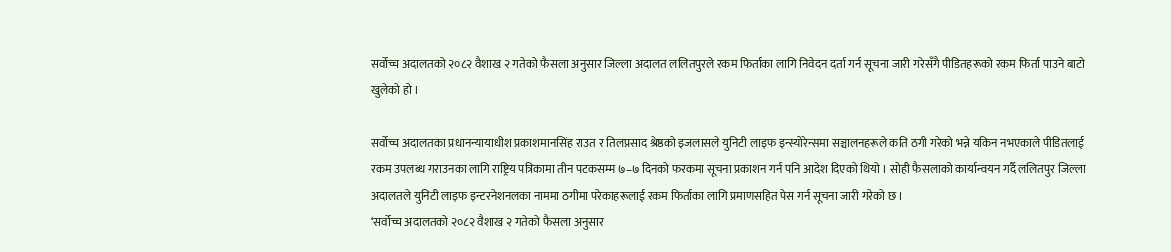सर्वोच्च अदालतको २०८२ वैशाख २ गतेको फैसला अनुसार जिल्ला अदालत ललितपुरले रकम फिर्ताका लागि निवेदन दर्ता गर्न सूचना जारी गरेसँगै पीडितहरूको रकम फिर्ता पाउने बाटो खुलेको हो ।

सर्वोच्च अदालतका प्रधानन्यायाधीश प्रकाशमानसिंह राउत र तिलप्रसाद श्रेष्ठको इजलासले युनिटी लाइफ इन्स्योरेन्समा सञ्चालनहरूले कति ठगी गरेको भन्ने यकिन नभएकाले पीडितलाई रकम उपलब्ध गराउनका लागि राष्ट्रिय पत्रिकामा तीन पटकसम्म ७–७ दिनको फरकमा सूचना प्रकाशन गर्न पनि आदेश दिएको थियो । सोही फैसलाको कार्यान्वयन गर्दै ललितपुर जिल्ला अदालतले युनिटी लाइफ इन्टरनेशनलका नाममा ठगीमा परेकाहरूलाई रकम फिर्ताका लागि प्रमाणसहित पेस गर्न सूचना जारी गरेको छ ।
‘सर्वोच्च अदालतको २०८२ वैशाख २ गतेको फैसला अनुसार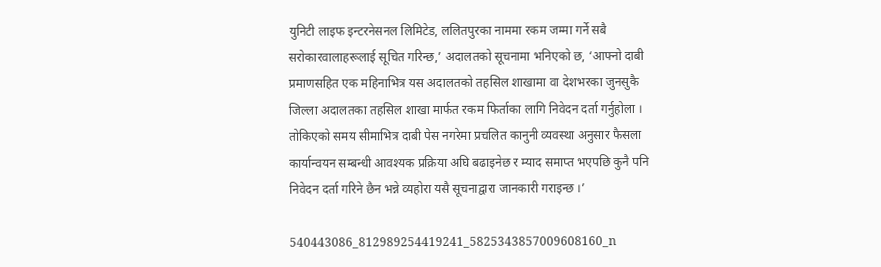युनिटी लाइफ इन्टरनेसनल लिमिटेड, ललितपुरका नाममा रकम जम्मा गर्ने सबै सरोकारवालाहरूलाई सूचित गरिन्छ,’ अदालतको सूचनामा भनिएको छ, ‘आफ्नो दाबी प्रमाणसहित एक महिनाभित्र यस अदालतको तहसिल शाखामा वा देशभरका जुनसुकै जिल्ला अदालतका तहसिल शाखा मार्फत रकम फिर्ताका लागि निवेदन दर्ता गर्नुहोला । तोकिएको समय सीमाभित्र दाबी पेस नगरेमा प्रचलित कानुनी व्यवस्था अनुसार फैसला कार्यान्वयन सम्बन्धी आवश्यक प्रक्रिया अघि बढाइनेछ र म्याद समाप्त भएपछि कुनै पनि निवेदन दर्ता गरिने छैन भन्ने व्यहोरा यसै सूचनाद्वारा जानकारी गराइन्छ ।’

540443086_812989254419241_5825343857009608160_n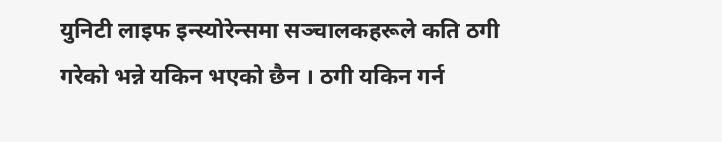युनिटी लाइफ इन्स्योरेन्समा सञ्चालकहरूले कति ठगी गरेको भन्ने यकिन भएको छैन । ठगी यकिन गर्न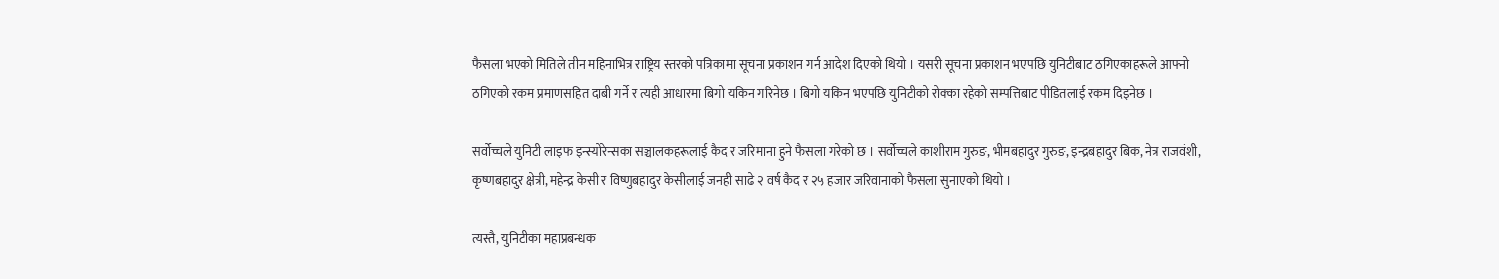फैसला भएको मितिले तीन महिनाभित्र राष्ट्रिय स्तरको पत्रिकामा सूचना प्रकाशन गर्न आदेश दिएको थियो । यसरी सूचना प्रकाशन भएपछि युनिटीबाट ठगिएकाहरूले आफ्नो ठगिएको रकम प्रमाणसहित दाबी गर्ने र त्यही आधारमा बिगो यकिन गरिनेछ । बिगो यकिन भएपछि युनिटीको रोक्का रहेको सम्पत्तिबाट पीडितलाई रकम दिइनेछ ।

सर्वोच्चले युनिटी लाइफ इन्स्योरेन्सका सञ्चालकहरूलाई कैद र जरिमाना हुने फैसला गरेको छ । सर्वोच्चले काशीराम गुरुङ, भीमबहादुर गुरुङ, इन्द्रबहादुर बिक, नेत्र राजवंशी, कृष्णबहादुर क्षेत्री, महेन्द्र केसी र विष्णुबहादुर केसीलाई जनही साढे २ वर्ष कैद र २५ हजार जरिवानाको फैसला सुनाएको थियो ।

त्यस्तै, युनिटीका महाप्रबन्धक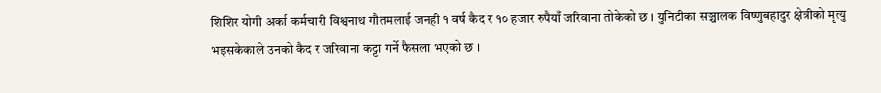शिशिर योगी अर्का कर्मचारी विश्वनाथ गौतमलाई जनही १ वर्ष कैद र १० हजार रुपैयाँ जरिवाना तोकेको छ । युनिटीका सञ्चालक विष्णुबहादुर क्षेत्रीको मृत्यु भइसकेकाले उनको कैद र जरिवाना कट्टा गर्ने फैसला भएको छ ।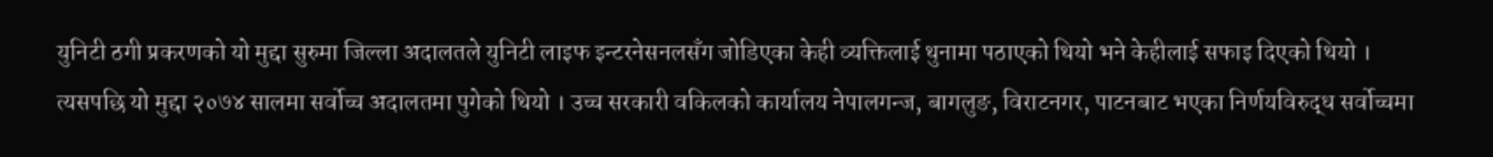युनिटी ठगी प्रकरणको यो मुद्दा सुरुमा जिल्ला अदालतले युनिटी लाइफ इन्टरनेसनलसँग जोडिएका केही व्यक्तिलाई थुनामा पठाएको थियो भने केहीलाई सफाइ दिएको थियो । त्यसपछि यो मुद्दा २०७४ सालमा सर्वोच्च अदालतमा पुगेको थियो । उच्च सरकारी वकिलको कार्यालय नेपालगन्ज, बागलुङ, विराटनगर, पाटनबाट भएका निर्णयविरुद्ध सर्वोच्चमा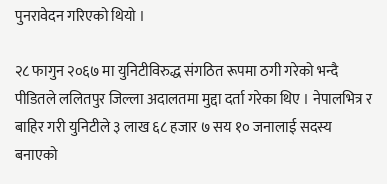पुनरावेदन गरिएको थियो ।

२८ फागुन २०६७ मा युनिटीविरुद्ध संगठित रूपमा ठगी गरेको भन्दै पीडितले ललितपुर जिल्ला अदालतमा मुद्दा दर्ता गरेका थिए । नेपालभित्र र बाहिर गरी युनिटीले ३ लाख ६८ हजार ७ सय १० जनालाई सदस्य बनाएको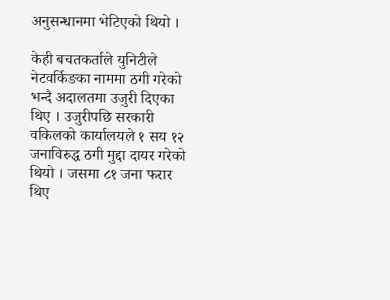अनुसन्धानमा भेटिएको थियो ।

केही बचतकर्ताले युनिटीले नेटवर्किङका नाममा ठगी गरेको भन्दै अदालतमा उजुरी दिएका थिए । उजुरीपछि सरकारी वकिलको कार्यालयले १ सय १२ जनाविरुद्ध ठगी मुद्दा दायर गरेको थियो । जसमा ८१ जना फरार थिए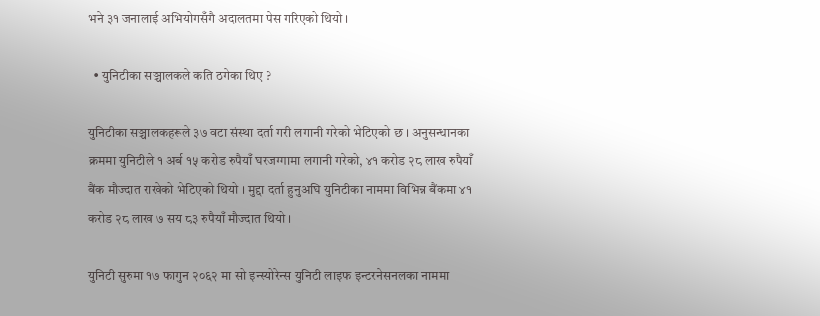भने ३१ जनालाई अभियोगसँगै अदालतमा पेस गरिएको थियो ।

  • युनिटीका सञ्चालकले कति ठगेका थिए ?

युनिटीका सञ्चालकहरूले ३७ वटा संस्था दर्ता गरी लगानी गरेको भेटिएको छ । अनुसन्धानका क्रममा युनिटीले १ अर्ब १५ करोड रुपैयाँ घरजग्गामा लगानी गरेको, ४१ करोड २८ लाख रुपैयाँ बैंक मौज्दात राखेको भेटिएको थियो । मुद्दा दर्ता हुनुअघि युनिटीका नाममा विभिन्न बैंकमा ४१ करोड २८ लाख ७ सय ८३ रुपैयाँ मौज्दात थियो ।

युनिटी सुरुमा १७ फागुन २०६२ मा सो इन्स्योरेन्स युनिटी लाइफ इन्टरनेसनलका नाममा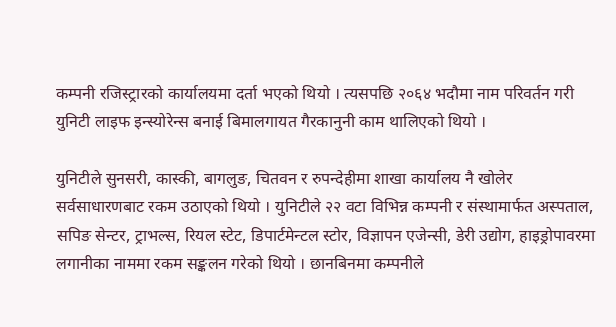कम्पनी रजिस्ट्रारको कार्यालयमा दर्ता भएको थियो । त्यसपछि २०६४ भदौमा नाम परिवर्तन गरी युनिटी लाइफ इन्स्योरेन्स बनाई बिमालगायत गैरकानुनी काम थालिएको थियो ।

युनिटीले सुनसरी, कास्की, बागलुङ, चितवन र रुपन्देहीमा शाखा कार्यालय नै खोलेर सर्वसाधारणबाट रकम उठाएको थियो । युनिटीले २२ वटा विभिन्न कम्पनी र संस्थामार्फत अस्पताल, सपिङ सेन्टर, ट्राभल्स, रियल स्टेट, डिपार्टमेन्टल स्टोर, विज्ञापन एजेन्सी, डेरी उद्योग, हाइड्रोपावरमा लगानीका नाममा रकम सङ्कलन गरेको थियो । छानबिनमा कम्पनीले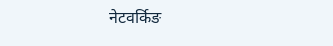नेटवर्किङ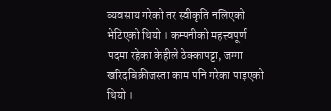व्यवसाय गरेको तर स्वीकृति नलिएको भेटिएको थियो । कम्पनीको महत्त्वपूर्ण पदमा रहेका केहीले ठेक्कापट्टा, जग्गा खरिदबिक्रीजस्ता काम पनि गरेका पाइएको थियो ।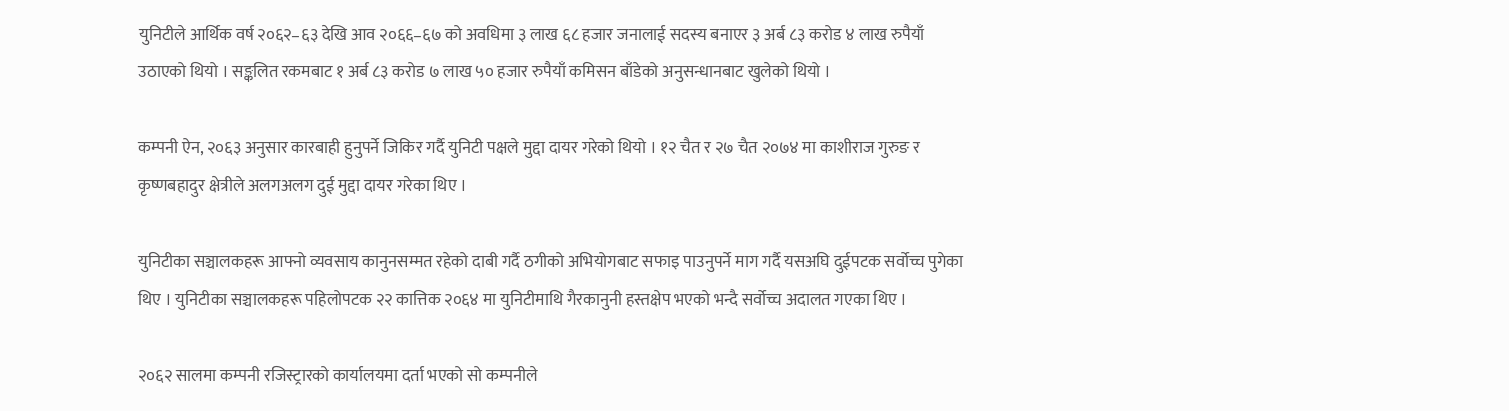युनिटीले आर्थिक वर्ष २०६२–६३ देखि आव २०६६–६७ को अवधिमा ३ लाख ६८ हजार जनालाई सदस्य बनाएर ३ अर्ब ८३ करोड ४ लाख रुपैयाँ उठाएको थियो । सङ्कलित रकमबाट १ अर्ब ८३ करोड ७ लाख ५० हजार रुपैयाँ कमिसन बाँडेको अनुसन्धानबाट खुलेको थियो ।

कम्पनी ऐन, २०६३ अनुसार कारबाही हुनुपर्ने जिकिर गर्दै युनिटी पक्षले मुद्दा दायर गरेको थियो । १२ चैत र २७ चैत २०७४ मा काशीराज गुरुङ र कृष्णबहादुर क्षेत्रीले अलगअलग दुई मुद्दा दायर गरेका थिए ।

युनिटीका सञ्चालकहरू आफ्नो व्यवसाय कानुनसम्मत रहेको दाबी गर्दै ठगीको अभियोगबाट सफाइ पाउनुपर्ने माग गर्दै यसअघि दुईपटक सर्वोच्च पुगेका थिए । युनिटीका सञ्चालकहरू पहिलोपटक २२ कात्तिक २०६४ मा युनिटीमाथि गैरकानुनी हस्तक्षेप भएको भन्दै सर्वोच्च अदालत गएका थिए ।

२०६२ सालमा कम्पनी रजिस्ट्रारको कार्यालयमा दर्ता भएको सो कम्पनीले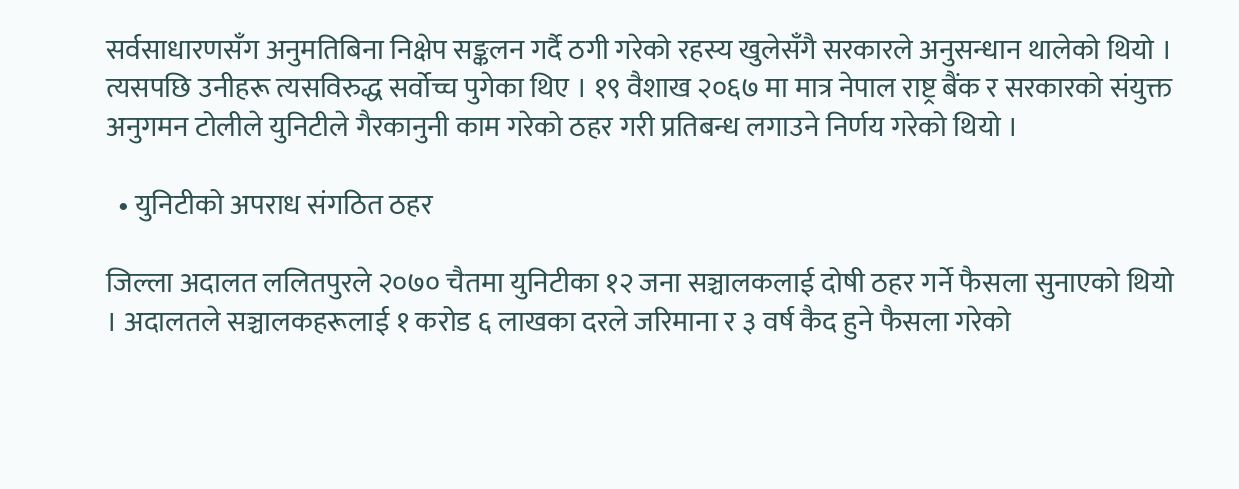सर्वसाधारणसँग अनुमतिबिना निक्षेप सङ्कलन गर्दै ठगी गरेको रहस्य खुलेसँगै सरकारले अनुसन्धान थालेको थियो । त्यसपछि उनीहरू त्यसविरुद्ध सर्वोच्च पुगेका थिए । १९ वैशाख २०६७ मा मात्र नेपाल राष्ट्र बैंक र सरकारको संयुक्त अनुगमन टोलीले युनिटीले गैरकानुनी काम गरेको ठहर गरी प्रतिबन्ध लगाउने निर्णय गरेको थियो ।

  • युनिटीको अपराध संगठित ठहर

जिल्ला अदालत ललितपुरले २०७० चैतमा युनिटीका १२ जना सञ्चालकलाई दोषी ठहर गर्ने फैसला सुनाएको थियो । अदालतले सञ्चालकहरूलाई १ करोड ६ लाखका दरले जरिमाना र ३ वर्ष कैद हुने फैसला गरेको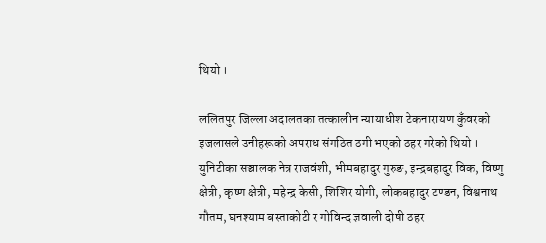थियो ।

ललितपुर जिल्ला अदालतका तत्कालीन न्यायाधीश टेकनारायण कुँवरको इजलासले उनीहरूको अपराध संगठित ठगी भएको ठहर गरेको थियो । युनिटीका सञ्चालक नेत्र राजवंशी, भीमबहादुर गुरुङ, इन्द्रबहादुर विक, विष्णु क्षेत्री, कृष्ण क्षेत्री, महेन्द्र केसी, शिशिर योगी, लोकबहादुर टण्डन, विश्वनाथ गौतम, घनश्याम बस्ताकोटी र गोविन्द ज्ञवाली दोषी ठहर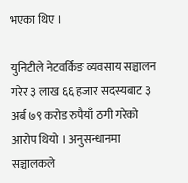भएका थिए ।

युनिटीले नेटवर्किङ व्यवसाय सञ्चालन गरेर ३ लाख ६६ हजार सदस्यबाट ३ अर्ब ७९ करोड रुपैयाँ ठगी गरेको आरोप थियो । अनुसन्धानमा सञ्चालकले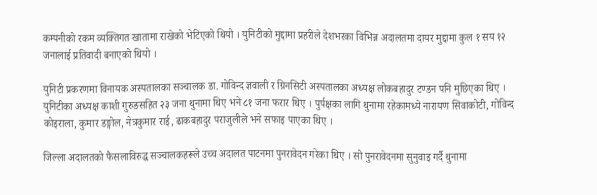कम्पनीको रकम व्यक्तिगत खातामा राखेको भेटिएको थियो । युनिटीको मुद्दामा प्रहरीले देशभरका विभिन्न अदालतमा दायर मुद्दामा कुल १ सय १२ जनालाई प्रतिवादी बनाएको थियो ।

युनिटी प्रकरणमा विनायक अस्पतालका सञ्चालक डा. गोविन्द ज्ञवाली र ग्रिनसिटी अस्पतालका अध्यक्ष लोकबहादुर टण्डन पनि मुछिएका थिए । युनिटीका अध्यक्ष काशी गुरुङसहित २३ जना थुनामा थिए भने ८१ जना फरार थिए । पुर्पक्षका लागि थुनामा रहेकामध्ये नारायण सिवाकोटी, गोविन्द कोइराला, कुमार डङ्गोल, नेत्रकुमार राई, ढाकबहादुर पराजुलीले भने सफाइ पाएका थिए ।

जिल्ला अदालतको फैसलाविरुद्ध सञ्चालकहरूले उच्च अदालत पाटनमा पुनरावेदन गरेका थिए । सो पुनरावेदनमा सुनुवाइ गर्दै थुनामा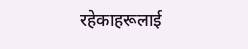रहेकाहरूलाई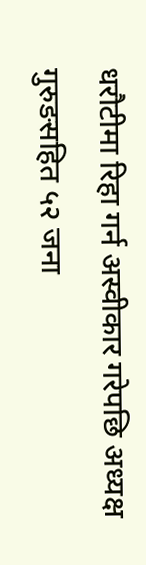धरौटीमा रिहा गर्न अस्वीकार गरेपछि अध्यक्ष गुरुङसहित ५२ जना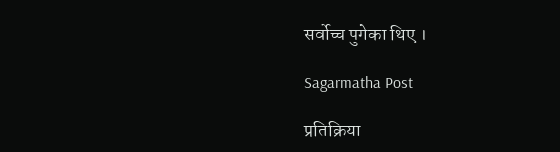सर्वोच्च पुगेका थिए ।

Sagarmatha Post

प्रतिक्रिया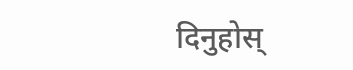दिनुहोस्